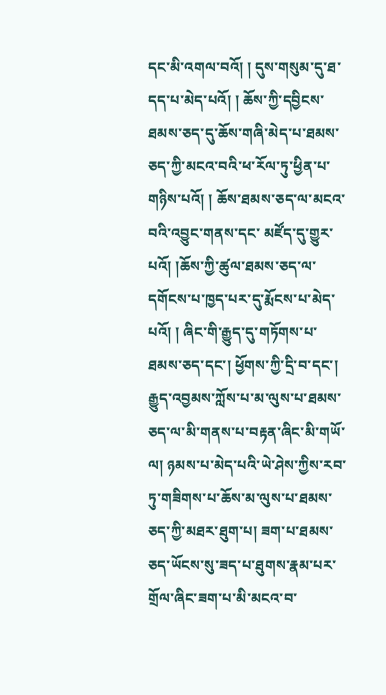དང་མི་འགལ་བའོ། ། དུས་གསུམ་དུ་ཐ་དད་པ་མེད་པའོ། ། ཆོས་ཀྱི་དབྱིངས་ཐམས་ཅད་དུ་ཆོས་གཞི་མེད་པ་ཐམས་ཅད་ཀྱི་མངའ་བའི་ཕ་རོལ་ཏུ་ཕྱིན་པ་གཉིས་པའོ། ། ཆོས་ཐམས་ཅད་ལ་མངའ་བའི་འབྱུང་གནས་དང་ མཛོད་དུ་གྱུར་པའོ། །ཆོས་ཀྱི་ཚུལ་ཐམས་ཅད་ལ་དགོངས་པ་ཁྱད་པར་དུ་རྨོངས་པ་མེད་པའོ། ། ཞིང་གི་རྒྱུད་དུ་གཏོགས་པ་ཐམས་ཅད་དང་། ཕྱོགས་ཀྱི་དྲི་བ་དང་། རྒྱུད་འབྱམས་ཀློས་པ་མ་ལུས་པ་ཐམས་ཅད་ལ་མི་གནས་པ་བརྟན་ཞིང་མི་གཡོ་ལ། ཉམས་པ་མེད་པའི་ཡེ་ཤེས་ཀྱིས་རབ་ཏུ་གཟིགས་པ་ཆོས་མ་ལུས་པ་ཐམས་ཅད་ཀྱི་མཐར་ཐུག་པ། ཟག་པ་ཐམས་ཅད་ཡོངས་སུ་ཟད་པ་ཐུགས་རྣམ་པར་གྲོལ་ཞིང་ཟག་པ་མི་མངའ་བ་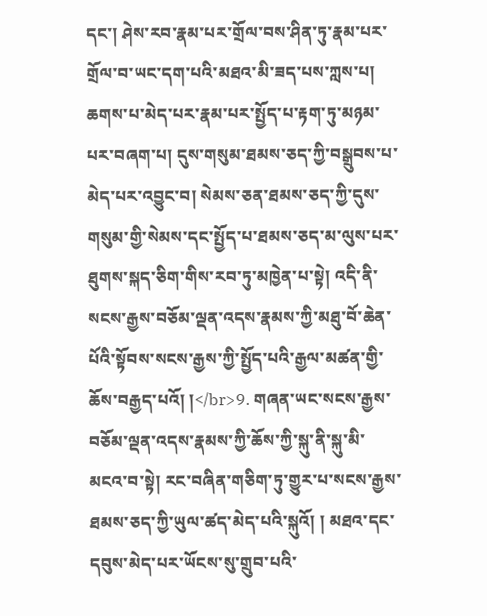དང་། ཤེས་རབ་རྣམ་པར་གྲོལ་བས་ཤིན་ཏུ་རྣམ་པར་གྲོལ་བ་ཡང་དག་པའི་མཐའ་མི་ཟད་པས་ཀླས་པ། ཆགས་པ་མེད་པར་རྣམ་པར་སྤྱོད་པ་རྟག་ཏུ་མཉམ་པར་བཞག་པ། དུས་གསུམ་ཐམས་ཅད་ཀྱི་བསྒྲུབས་པ་མེད་པར་འབྱུང་བ། སེམས་ཅན་ཐམས་ཅད་ཀྱི་དུས་གསུམ་གྱི་སེམས་དང་སྤྱོད་པ་ཐམས་ཅད་མ་ལུས་པར་ཐུགས་སྐད་ཅིག་གིས་རབ་ཏུ་མཁྱེན་པ་སྟེ། འདི་ནི་སངས་རྒྱས་བཅོམ་ལྡན་འདས་རྣམས་ཀྱི་མཐུ་བོ་ཆེན་པོའི་སྟོབས་སངས་རྒྱས་ཀྱི་སྤྱོད་པའི་རྒྱལ་མཚན་གྱི་ཆོས་བརྒྱད་པའོ། །</br>9. གཞན་ཡང་སངས་རྒྱས་བཅོམ་ལྡན་འདས་རྣམས་ཀྱི་ཆོས་ཀྱི་སྐུ་ནི་སྐུ་མི་མངའ་བ་སྟེ། རང་བཞིན་གཅིག་ཏུ་གྱུར་པ་སངས་རྒྱས་ཐམས་ཅད་ཀྱི་ཡུལ་ཚད་མེད་པའི་སྐུའོ། ། མཐའ་དང་དབུས་མེད་པར་ཡོངས་སུ་གྲུབ་པའི་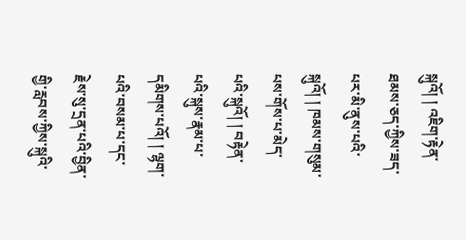སྐུའོ། ། འཇིག་རྟེན་ཐམས་ཅད་ཀྱིས་ཟད་པར་མི་ནུས་པའི་སྐུའོ། ། ཁམས་གསུམ་པས་གོས་པ་མེད་པའི་སྐུའོ། ། བརྟེན་པའི་སྐུས་རྣམ་པ་དམིགས་པའོ། ། ལྷག་པའི་བསམ་པ་དང་རྗེས་སུ་དྲན་པའི་བྱིན་གྱི་རླབས་ཀྱིས་སྐུའི་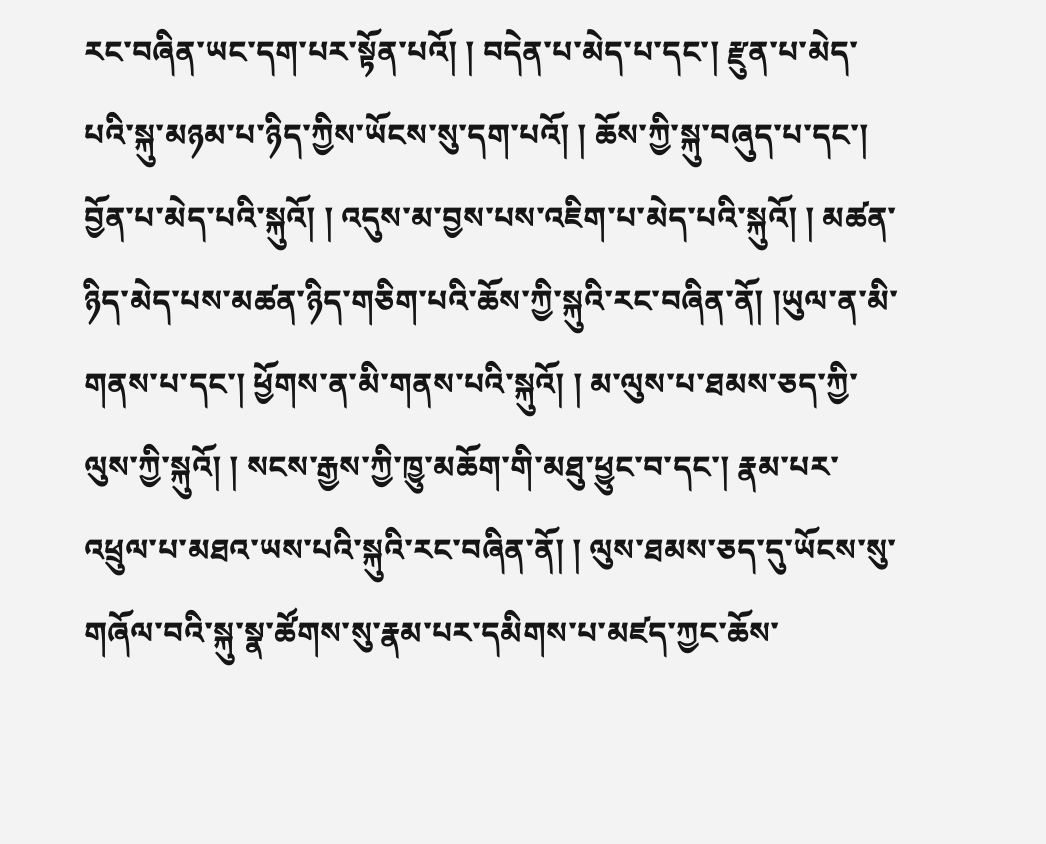རང་བཞིན་ཡང་དག་པར་སྟོན་པའོ། ། བདེན་པ་མེད་པ་དང་། རྫུན་པ་མེད་པའི་སྐུ་མཉམ་པ་ཉིད་ཀྱིས་ཡོངས་སུ་དག་པའོ། ། ཆོས་ཀྱི་སྐུ་བཞུད་པ་དང་། བྱོན་པ་མེད་པའི་སྐུའོ། ། འདུས་མ་བྱས་པས་འཇིག་པ་མེད་པའི་སྐུའོ། ། མཚན་ཉིད་མེད་པས་མཚན་ཉིད་གཅིག་པའི་ཆོས་ཀྱི་སྐུའི་རང་བཞིན་ནོ། །ཡུལ་ན་མི་གནས་པ་དང་། ཕྱོགས་ན་མི་གནས་པའི་སྐུའོ། ། མ་ལུས་པ་ཐམས་ཅད་ཀྱི་ལུས་ཀྱི་སྐུའོ། ། སངས་རྒྱས་ཀྱི་ཁྱུ་མཆོག་གི་མཐུ་ཕྱུང་བ་དང་། རྣམ་པར་འཕྲུལ་པ་མཐའ་ཡས་པའི་སྐུའི་རང་བཞིན་ནོ། ། ལུས་ཐམས་ཅད་དུ་ཡོངས་སུ་གཞོལ་བའི་སྐུ་སྣ་ཚོགས་སུ་རྣམ་པར་དམིགས་པ་མཛད་ཀྱང་ཆོས་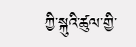ཀྱི་སྐུའི་ཚུལ་གྱི་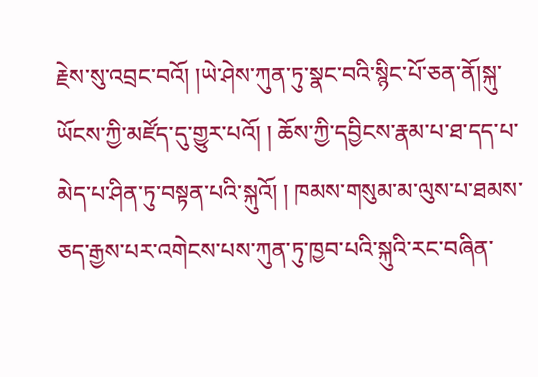རྗེས་སུ་འབྲང་བའོ། །ཡེ་ཤེས་ཀུན་ཏུ་སྣང་བའི་སྙིང་པོ་ཅན་ནོ།སྐུ་ཡོངས་ཀྱི་མཛོད་དུ་གྱུར་པའོ། ། ཆོས་ཀྱི་དབྱིངས་རྣམ་པ་ཐ་དད་པ་མེད་པ་ཤིན་ཏུ་བསྟན་པའི་སྐུའོ། ། ཁམས་གསུམ་མ་ལུས་པ་ཐམས་ཅད་རྒྱས་པར་འགེངས་པས་ཀུན་ཏུ་ཁྱབ་པའི་སྐུའི་རང་བཞིན་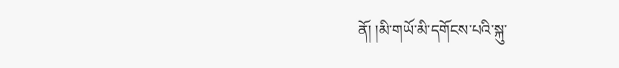ནོ། །མི་གཡོ་མི་དགོངས་པའི་སྐུ་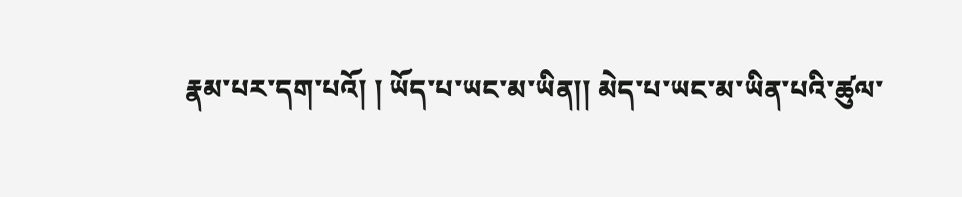རྣམ་པར་དག་པའོ། ། ཡོད་པ་ཡང་མ་ཡིན།། མེད་པ་ཡང་མ་ཡིན་པའི་ཚུལ་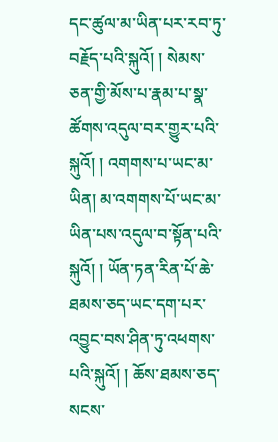དང་ཚུལ་མ་ཡིན་པར་རབ་ཏུ་བརྗོད་པའི་སྐུའོ། ། སེམས་ཅན་གྱི་མོས་པ་རྣམ་པ་སྣ་ཚོགས་འདུལ་བར་གྱུར་པའི་སྐུའོ། ། འགགས་པ་ཡང་མ་ཡིན། མ་འགགས་པོ་ཡང་མ་ཡིན་པས་འདུལ་བ་སྟོན་པའི་སྐུའོ། ། ཡོན་ཏན་རིན་པོ་ཆེ་ཐམས་ཅད་ཡང་དག་པར་འབྱུང་བས་ཤིན་ཏུ་འཕགས་པའི་སྐུའོ། ། ཆོས་ཐམས་ཅད་སངས་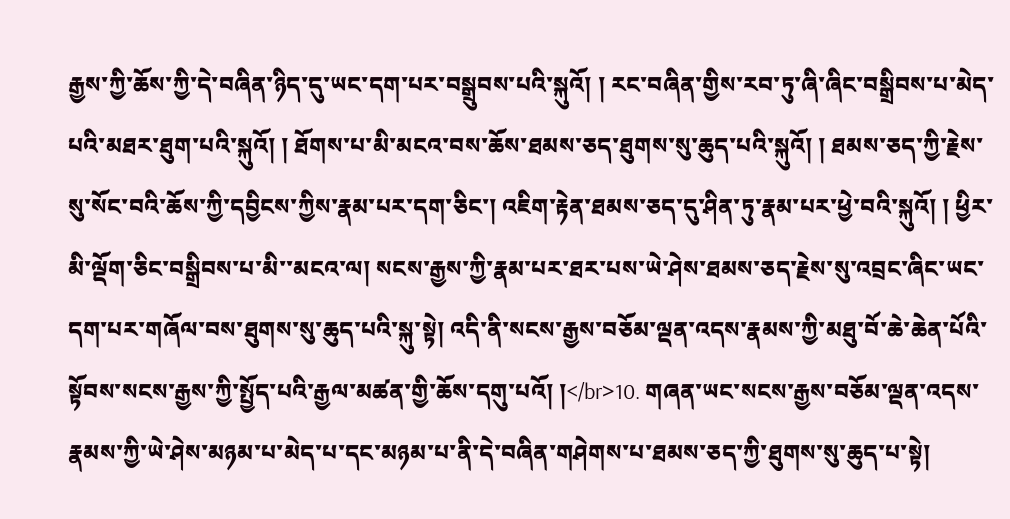རྒྱས་ཀྱི་ཆོས་ཀྱི་དེ་བཞིན་ཉིད་དུ་ཡང་དག་པར་བསྒྲུབས་པའི་སྐུའོ། ། རང་བཞིན་གྱིས་རབ་ཏུ་ཞི་ཞིང་བསྒྲིབས་པ་མེད་པའི་མཐར་ཐུག་པའི་སྐུའོ། ། ཐོགས་པ་མི་མངའ་བས་ཆོས་ཐམས་ཅད་ཐུགས་སུ་ཆུད་པའི་སྐུའོ། ། ཐམས་ཅད་ཀྱི་རྗེས་སུ་སོང་བའི་ཆོས་ཀྱི་དབྱིངས་ཀྱིས་རྣམ་པར་དག་ཅིང་། འཇིག་རྟེན་ཐམས་ཅད་དུ་ཤིན་ཏུ་རྣམ་པར་ཕྱེ་བའི་སྐུའོ། ། ཕྱིར་མི་ལྡོག་ཅིང་བསྒྲིབས་པ་མི་་མངའ་ལ། སངས་རྒྱས་ཀྱི་རྣམ་པར་ཐར་པས་ཡེ་ཤེས་ཐམས་ཅད་རྗེས་སུ་འབྲང་ཞིང་ཡང་དག་པར་གཞོལ་བས་ཐུགས་སུ་ཆུད་པའི་སྐུ་སྟེ། འདི་ནི་སངས་རྒྱས་བཅོམ་ལྡན་འདས་རྣམས་ཀྱི་མཐུ་བོ་ཆེ་ཆེན་པོའི་སྟོབས་སངས་རྒྱས་ཀྱི་སྤྱོད་པའི་རྒྱལ་མཚན་གྱི་ཆོས་དགུ་པའོ། །</br>10. གཞན་ཡང་སངས་རྒྱས་བཅོམ་ལྡན་འདས་རྣམས་ཀྱི་ཡེ་ཤེས་མཉམ་པ་མེད་པ་དང་མཉམ་པ་ནི་དེ་བཞིན་གཤེགས་པ་ཐམས་ཅད་ཀྱི་ཐུགས་སུ་ཆུད་པ་སྟེ།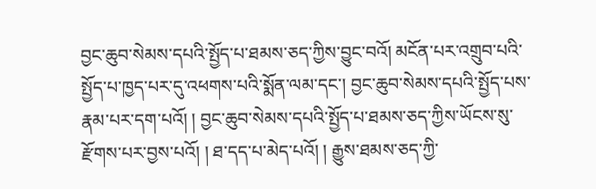བྱང་ཆུབ་སེམས་དཔའི་སྤྱོད་པ་ཐམས་ཅད་ཀྱིས་བྱུང་བའོ། མངོན་པར་འགྲུབ་པའི་སྤྱོད་པ་ཁྱད་པར་དུ་འཕགས་པའི་སྨོན་ལམ་དང་། བྱང་ཆུབ་སེམས་དཔའི་སྤྱོད་པས་རྣམ་པར་དག་པའོ། ། བྱང་ཆུབ་སེམས་དཔའི་སྤྱོད་པ་ཐམས་ཅད་ཀྱིས་ཡོངས་སུ་རྫོགས་པར་བྱས་པའོ། ། ཐ་དད་པ་མེད་པའོ། ། རྒྱུས་ཐམས་ཅད་ཀྱི་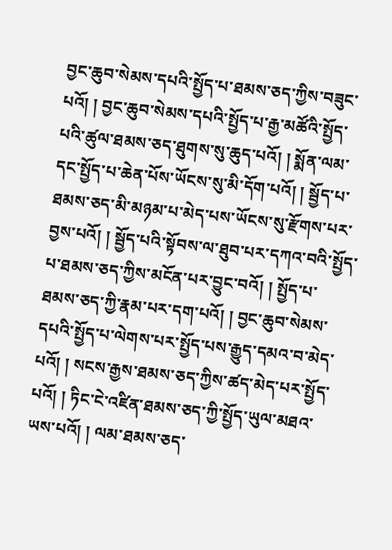བྱང་ཆུབ་སེམས་དཔའི་སྤྱོད་པ་ཐམས་ཅད་ཀྱིས་བཟུང་པའོ། ། བྱང་ཆུབ་སེམས་དཔའི་སྤྱོད་པ་རྒྱ་མཚོའི་སྤྱོད་པའི་ཚུལ་ཐམས་ཅད་ཐུགས་སུ་ཆུད་པའོ། ། སྨོན་ལམ་དང་སྤྱོད་པ་ཆེན་པོས་ཡོངས་སུ་མི་དོག་པའོ། ། སྦྱོད་པ་ཐམས་ཅད་མི་མཉམ་པ་མེད་པས་ཡོངས་སུ་རྫོགས་པར་བྱས་པའོ། ། སྦྱོད་པའི་སྟོབས་ལ་ཐུབ་པར་དཀའ་བའི་སྤྱོད་པ་ཐམས་ཅད་ཀྱིས་མངོན་པར་བྱུང་བའོ། ། སྤྱོད་པ་ཐམས་ཅད་ཀྱི་རྣམ་པར་དག་པའོ། ། བྱང་ཆུབ་སེམས་དཔའི་སྤྱོད་པ་ལེགས་པར་སྤྱོད་པས་རྒྱུད་དམའ་བ་མེད་པའོ། ། སངས་རྒྱས་ཐམས་ཅད་ཀྱིས་ཚད་མེད་པར་སྤྱོད་པའོ། ། ཏིང་ངེ་འཛིན་ཐམས་ཅད་ཀྱི་སྤྱོད་ཡུལ་མཐའ་ཡས་པའོ། ། ལམ་ཐམས་ཅད་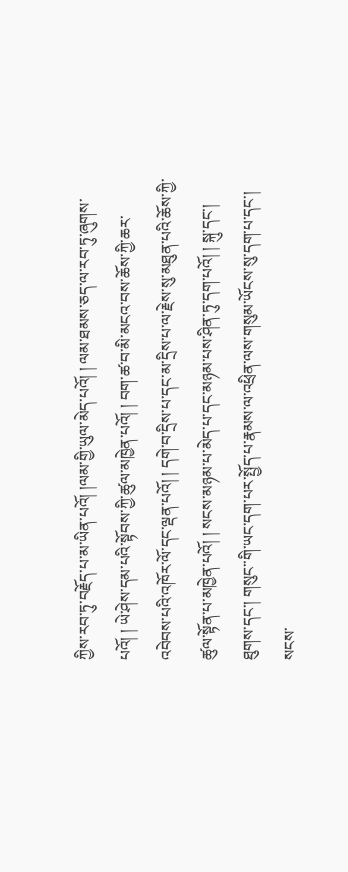ཀྱིས་རབ་ཏུ་བརྗོད་པ་མ་ཡིན་པའོ། །ལམ་གྱི་ཡུལ་མེད་པའོ། ། ལམ་ཐམས་ཅད་ལ་རབ་ཏུ་ཞུགས་པའོ། ། ཡེ་ཤེས་དམ་པའི་སྟོབས་ཀྱི་ཚུལ་མཁྱེན་པའོ། ། བག་ཚ་བ་མི་མངའ་བས་ཆོས་ཀྱི་ཆར་འབེབས་པའི་འཁོར་ལོ་དང་ལྡན་པའོ། ། དགེ་བ་དྲིས་པ་དང་མ་དྲིས་པ་ལ་རྗེས་སུ་མཐུན་པའི་ཆོས་ཀྱི་ཚུལ་སྟོན་པ་མཁྱེན་པའོ། ། སངས་མཉམ་པ་མེད་པ་དང་མཉམ་པས་ཤིན་ཏུ་དག་པའོ། ། སྐུ་དང་། ཐུགས་དང་། གསུང་་གི་ཡང་དག་པར་སྤྱོད་པ་རྣམས་ལ་འཕྲིན་ལས་གསུམ་ཡོངས་སུ་དག་པ་དང་། སངས་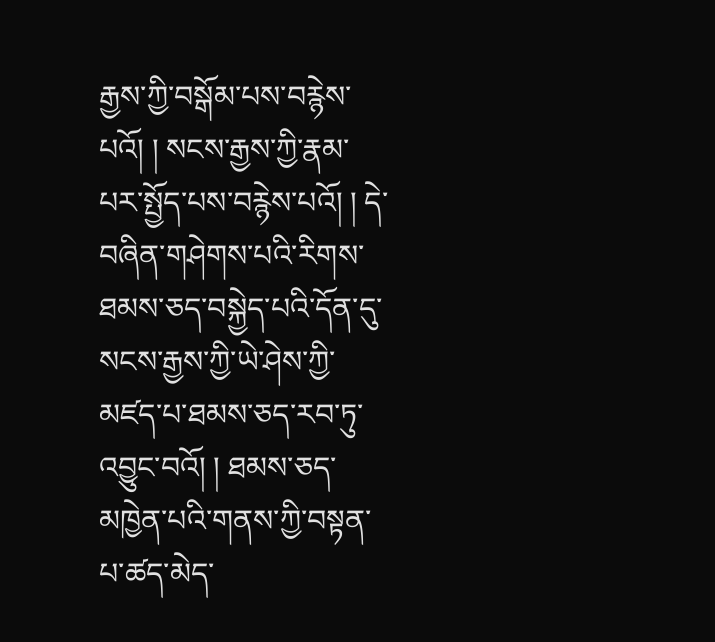རྒྱས་ཀྱི་བསྒོམ་པས་བརྙེས་པའོ། ། སངས་རྒྱས་ཀྱི་རྣམ་པར་སྤྱོད་པས་བརྙེས་པའོ། ། དེ་བཞིན་གཤེགས་པའི་རིགས་ཐམས་ཅད་བསྐྱེད་པའི་དོན་དུ་སངས་རྒྱས་ཀྱི་ཡེ་ཤེས་ཀྱི་མཛད་པ་ཐམས་ཅད་རབ་ཏུ་འབྱུང་བའོ། ། ཐམས་ཅད་མཁྱེན་པའི་གནས་ཀྱི་བསྟན་པ་ཚད་མེད་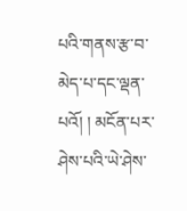པའི་གནས་རྩ་བ་མེད་པ་དང་ལྡན་པའོ། ། མངོན་པར་ཤེས་པའི་ཡེ་ཤེས་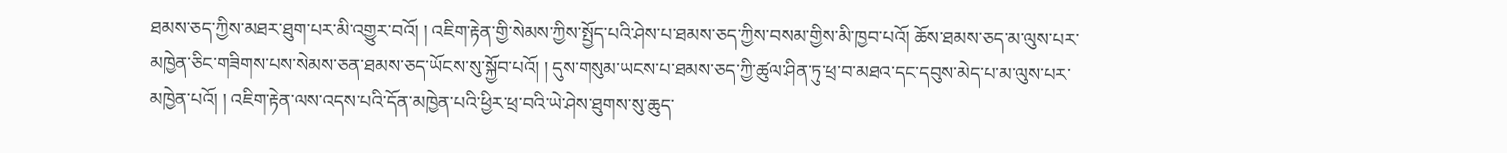ཐམས་ཅད་ཀྱིས་མཐར་ཐུག་པར་མི་འགྱུར་བའོ། ། འཇིག་རྟེན་གྱི་སེམས་ཀྱིས་སྤྱོད་པའི་ཤེས་པ་ཐམས་ཅད་ཀྱིས་བསམ་གྱིས་མི་ཁྱབ་པའོ། ཆོས་ཐམས་ཅད་མ་ལུས་པར་མཁྱེན་ཅིང་གཟིགས་པས་སེམས་ཅན་ཐམས་ཅད་ཡོངས་སུ་སྐྱོབ་པའོ། ། དུས་གསུམ་ཡངས་པ་ཐམས་ཅད་ཀྱི་ཚུལ་ཤིན་ཏུ་ཕྲ་བ་མཐའ་དང་དབུས་མེད་པ་མ་ལུས་པར་མཁྱེན་པའོ། ། འཇིག་རྟེན་ལས་འདས་པའི་དོན་མཁྱེན་པའི་ཕྱིར་ཕྲ་བའི་ཡེ་ཤེས་ཐུགས་སུ་ཆུད་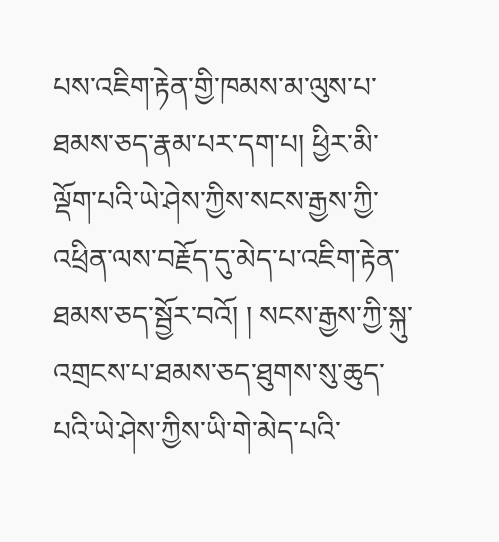པས་འཇིག་རྟེན་གྱི་ཁམས་མ་ལུས་པ་ཐམས་ཅད་རྣམ་པར་དག་པ། ཕྱིར་མི་ལྡོག་པའི་ཡེ་ཤེས་ཀྱིས་སངས་རྒྱས་ཀྱི་འཕྲིན་ལས་བརྗོད་དུ་མེད་པ་འཇིག་རྟེན་ཐམས་ཅད་སྦྱོར་བའོ། ། སངས་རྒྱས་ཀྱི་སྐུ་འགྲངས་པ་ཐམས་ཅད་ཐུགས་སུ་ཆུད་པའི་ཡེ་ཤེས་ཀྱིས་ཡི་གེ་མེད་པའི་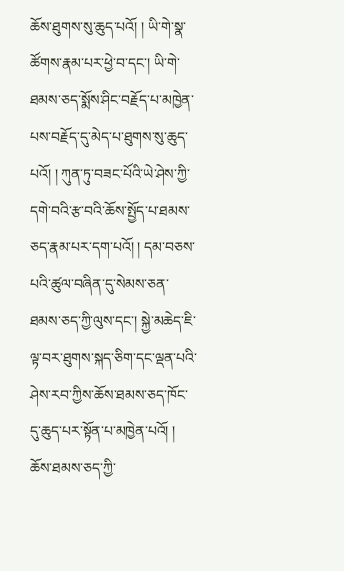ཆོས་ཐུགས་སུ་ཆུད་པའོ། ། ཡི་གེ་སྣ་ཚོགས་རྣམ་པར་ཕྱེ་བ་དང་། ཡི་གེ་ཐམས་ཅད་སྨོས་ཤིང་བརྗོད་པ་མཁྱེན་པས་བརྗོད་དུ་མེད་པ་ཐུགས་སུ་ཆུད་པའོ། ། ཀུན་ཏུ་བཟང་པོའི་ཡེ་ཤེས་ཀྱི་དགེ་བའི་རྩ་བའི་ཆོས་སྤྱོད་པ་ཐམས་ཅད་རྣམ་པར་དག་པའོ། ། དམ་བཅས་པའི་ཚུལ་བཞིན་དུ་སེམས་ཅན་ཐམས་ཅད་ཀྱི་ལུས་དང་། སྐྱེ་མཆེད་ཇི་ལྟ་བར་ཐུགས་སྐད་ཅིག་དང་ལྡན་པའི་ཤེས་རབ་ཀྱིས་ཆོས་ཐམས་ཅད་ཁོང་དུ་ཆུད་པར་སྟོན་པ་མཁྱེན་པའོ། ། ཆོས་ཐམས་ཅད་ཀྱི་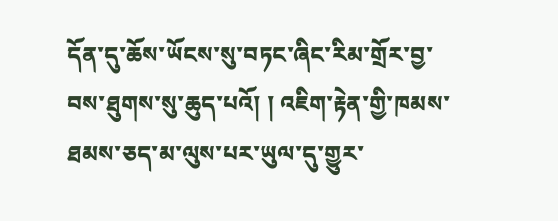དོན་དུ་ཆོས་ཡོངས་སུ་བཏང་ཞིང་རིམ་གྲོར་བྱ་བས་ཐུགས་སུ་ཆུད་པའོ། ། འཇིག་རྟེན་གྱི་ཁམས་ཐམས་ཅད་མ་ལུས་པར་ཡུལ་དུ་གྱུར་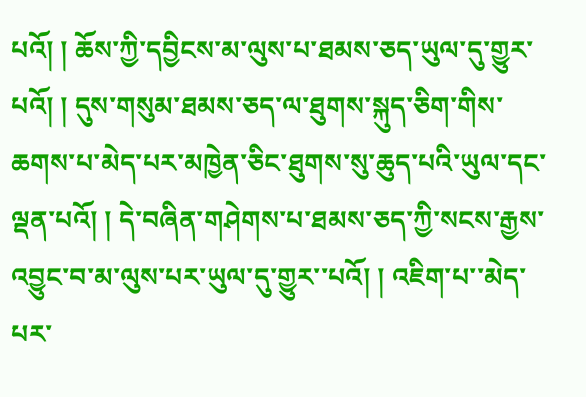པའོ། ། ཆོས་ཀྱི་དབྱིངས་མ་ལུས་པ་ཐམས་ཅད་ཡུལ་དུ་གྱུར་པའོ། ། དུས་གསུམ་ཐམས་ཅད་ལ་ཐུགས་སྐུད་ཅིག་གིས་ཆགས་པ་མེད་པར་མཁྱེན་ཅིང་ཐུགས་སུ་ཆུད་པའི་ཡུལ་དང་ལྡན་པའོ། ། དེ་བཞིན་གཤེགས་པ་ཐམས་ཅད་ཀྱི་སངས་རྒྱས་འབྱུང་བ་མ་ལུས་པར་ཡུལ་དུ་གྱུར་་པའོ། ། འཇིག་པ་་མེད་པར་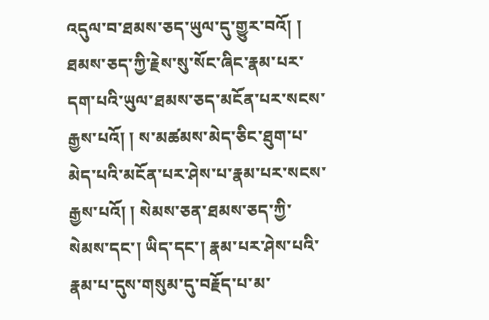འདུལ་བ་ཐམས་ཅད་ཡུལ་དུ་གྱུར་བའོ། ། ཐམས་ཅད་ཀྱི་རྗེས་སུ་སོང་ཞིང་རྣམ་པར་དག་པའི་ཡུལ་ཐམས་ཅད་མངོན་པར་སངས་རྒྱས་པའོ། ། ས་མཚམས་མེད་ཅིང་ཐུག་པ་མེད་པའི་མངོན་པར་ཤེས་པ་རྣམ་པར་སངས་རྒྱས་པའོ། ། སེམས་ཅན་ཐམས་ཅད་ཀྱི་སེམས་དང་། ཡིད་དང་། རྣམ་པར་ཤེས་པའི་རྣམ་པ་དུས་གསུམ་དུ་བརྗོད་པ་མ་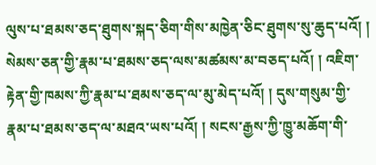ལུས་པ་ཐམས་ཅད་ཐུགས་སྐད་ཅིག་གིས་མཁྱེན་ཅིང་ཐུགས་སུ་ཆུད་པའོ། ། སེམས་ཅན་གྱི་རྣམ་པ་ཐམས་ཅད་ལས་མཚམས་མ་བཅད་པའོ། ། འཇིག་རྟེན་གྱི་ཁམས་ཀྱི་རྣམ་པ་ཐམས་ཅད་ལ་མུ་མེད་པའོ། ། དུས་གསུམ་གྱི་རྣམ་པ་ཐམས་ཅད་ལ་མཐའ་ཡས་པའོ། ། སངས་རྒྱས་ཀྱི་ཁྱུ་མཆོག་གི་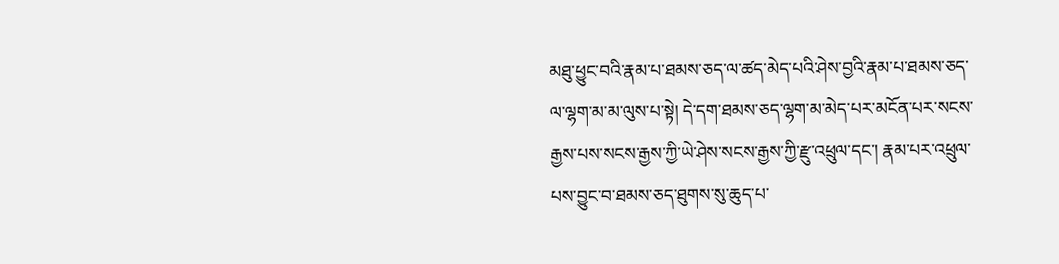མཐུ་ཕྱུང་བའི་རྣམ་པ་ཐམས་ཅད་ལ་ཚད་མེད་པའི་ཤེས་བྱའི་རྣམ་པ་ཐམས་ཅད་ལ་ལྷག་མ་མ་ལུས་པ་སྟེ། དེ་དག་ཐམས་ཅད་ལྷག་མ་མེད་པར་མངོན་པར་སངས་རྒྱས་པས་སངས་རྒྱས་ཀྱི་ཡེ་ཤེས་སངས་རྒྱས་ཀྱི་རྫུ་འཕྲུལ་དང་། རྣམ་པར་འཕྲུལ་པས་བྱུང་བ་ཐམས་ཅད་ཐུགས་སུ་ཆུད་པ་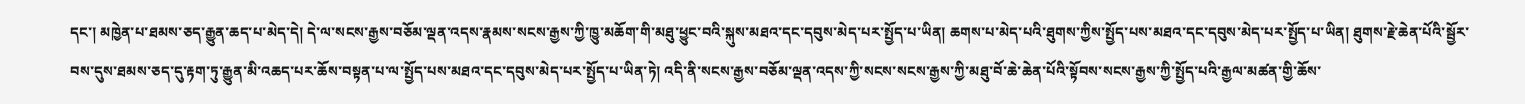དང་། མཁྱེན་པ་ཐམས་ཅད་རྒྱུན་ཆད་པ་མེད་དེ། དེ་ལ་སངས་རྒྱས་བཅོམ་ལྡན་འདས་རྣམས་སངས་རྒྱས་ཀྱི་ཁྱུ་མཆོག་གི་མཐུ་ཕྱུང་བའི་སྐུས་མཐའ་དང་དབུས་མེད་པར་སྤྱོད་པ་ཡིན། ཆགས་པ་མེད་པའི་ཐུགས་ཀྱིས་སྤྱོད་པས་མཐའ་དང་དབུས་མེད་པར་སྤྱོད་པ་ཡིན། ཐུགས་རྗེ་ཆེན་པོའི་སྦྱོར་བས་དུས་ཐམས་ཅད་དུ་རྟག་ཏུ་རྒྱུན་མི་འཆད་པར་ཆོས་བསྟན་པ་ལ་སྤྱོད་པས་མཐའ་དང་དབུས་མེད་པར་སྤྱོད་པ་ཡིན་ཏེ། འདི་ནི་སངས་རྒྱས་བཅོམ་ལྡན་འདས་ཀྱི་སངས་སངས་རྒྱས་ཀྱི་མཐུ་བོ་ཆེ་ཆེན་པོའི་སྟོབས་སངས་རྒྱས་ཀྱི་སྤྱོད་པའི་རྒྱལ་མཚན་གྱི་ཆོས་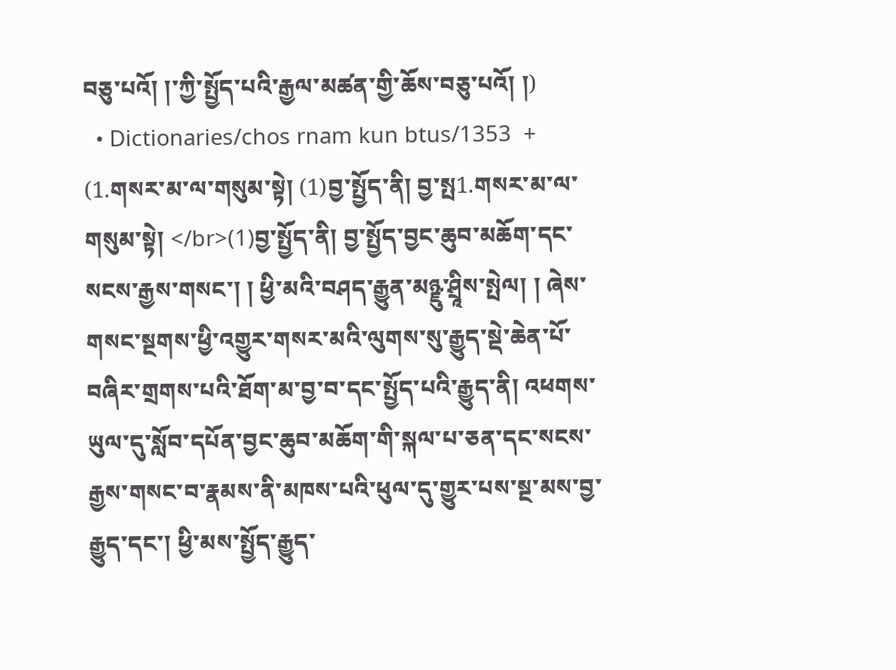བཅུ་པའོ། །་ཀྱི་སྤྱོད་པའི་རྒྱལ་མཚན་གྱི་ཆོས་བཅུ་པའོ། །)
  • Dictionaries/chos rnam kun btus/1353  + (1.གསར་མ་ལ་གསུམ་སྟེ། (1)བྱ་སྤྱོད་ནི། བྱ་སྤ1.གསར་མ་ལ་གསུམ་སྟེ། </br>(1)བྱ་སྤྱོད་ནི། བྱ་སྤྱོད་བྱང་ཆུབ་མཆོག་དང་སངས་རྒྱས་གསང་། ། ཕྱི་མའི་བཤད་རྒྱུན་མཉྫུ་ཤྲཱིས་སྤེལ། ། ཞེས་གསང་སྔགས་ཕྱི་འགྱུར་གསར་མའི་ལུགས་སུ་རྒྱུད་སྡེ་ཆེན་པོ་བཞིར་གྲགས་པའི་ཐོག་མ་བྱ་བ་དང་སྤྱོད་པའི་རྒྱུད་ནི། འཕགས་ཡུལ་དུ་སློབ་དཔོན་བྱང་ཆུབ་མཆོག་གི་སྐལ་པ་ཅན་དང་སངས་རྒྱས་གསང་བ་རྣམས་ནི་མཁས་པའི་ཕུལ་དུ་གྱུར་པས་སྔ་མས་བྱ་རྒྱུད་དང་། ཕྱི་མས་སྤྱོད་རྒྱུད་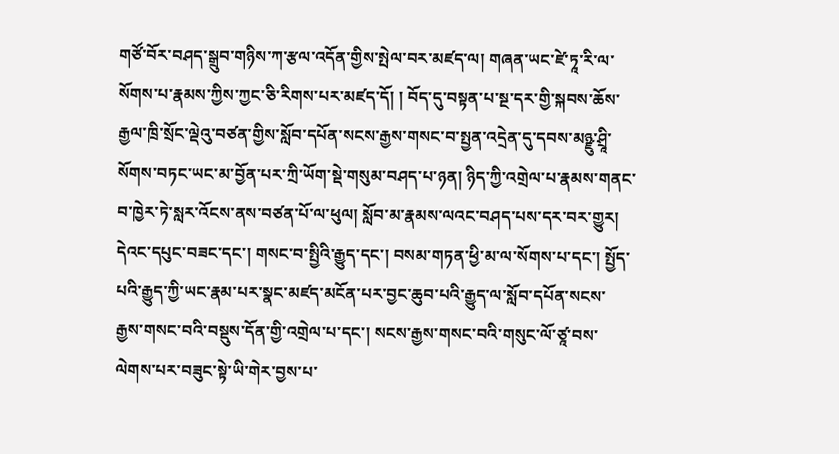གཙོ་བོར་བཤད་སྒྲུབ་གཉིས་ཀ་རྩལ་འདོན་གྱིས་སྤེལ་བར་མཛད་ལ། གཞན་ཡང་ཛེ་ཏཱ་རི་ལ་སོགས་པ་རྣམས་ཀྱིས་ཀྱང་ཅི་རིགས་པར་མཛད་དོ། ། བོད་དུ་བསྟན་པ་སྔ་དར་གྱི་སྐབས་ཆོས་རྒྱལ་ཁྲི་སྲོང་ལྡེའུ་བཙན་གྱིས་སློབ་དཔོན་སངས་རྒྱས་གསང་བ་སྤྱན་འདྲེན་དུ་དབས་མཉྫུ་ཤྲཱི་སོགས་བཏང་ཡང་མ་བྱོན་པར་ཀྲི་ཡོག་སྡེ་གསུམ་བཤད་པ་ཉན། ཉིད་ཀྱི་འགྲེལ་པ་རྣམས་གནང་བ་ཁྱེར་ཏེ་སླར་འོངས་ནས་བཙན་པོ་ལ་ཕུལ། སློབ་མ་རྣམས་ལའང་བཤད་པས་དར་བར་གྱུར། དེའང་དཔུང་བཟང་དང་། གསང་བ་སྤྱིའི་རྒྱུད་དང་། བསམ་གཏན་ཕྱི་མ་ལ་སོགས་པ་དང་། སྤྱོད་པའི་རྒྱུད་ཀྱི་ཡང་རྣམ་པར་སྣང་མཛད་མངོན་པར་བྱང་ཆུབ་པའི་རྒྱུད་ལ་སློབ་དཔོན་སངས་རྒྱས་གསང་བའི་བསྡུས་དོན་གྱི་འགྲེལ་པ་དང་། སངས་རྒྱས་གསང་བའི་གསུང་ལོ་ཙཱ་བས་ལེགས་པར་བཟུང་སྟེ་ཡི་གེར་བྱས་པ་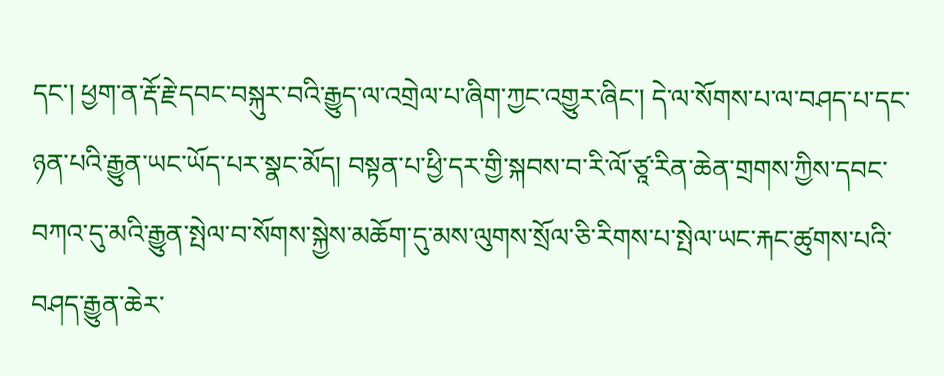དང་། ཕྱག་ན་རྡོ་རྗེ་དབང་བསྐུར་བའི་རྒྱུད་ལ་འགྲེལ་པ་ཞིག་ཀྱང་འགྱུར་ཞིང་། དེ་ལ་སོགས་པ་ལ་བཤད་པ་དང་ཉན་པའི་རྒྱུན་ཡང་ཡོད་པར་སྣང་མོད། བསྟན་པ་ཕྱི་དར་གྱི་སྐབས་བ་རི་ལོ་ཙཱ་རིན་ཆེན་གྲགས་ཀྱིས་དབང་བཀའ་དུ་མའི་རྒྱུན་སྤེལ་བ་སོགས་སྐྱེས་མཆོག་དུ་མས་ལུགས་སྲོལ་ཅི་རིགས་པ་སྤེལ་ཡང་རྐང་ཚུགས་པའི་བཤད་རྒྱུན་ཆེར་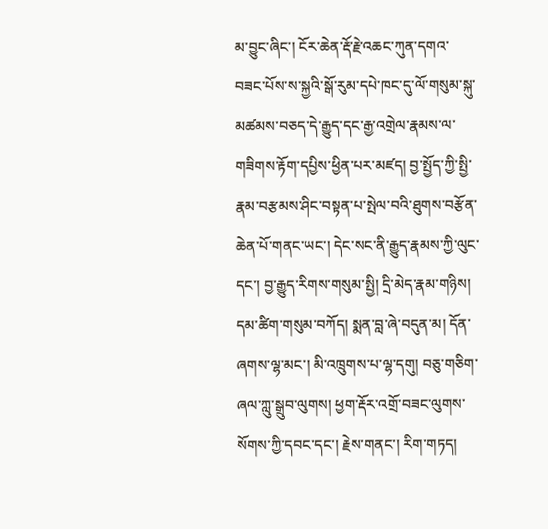མ་བྱུང་ཞིང་། ངོར་ཆེན་རྡོ་རྗེ་འཆང་ཀུན་དགའ་བཟང་པོས་ས་སྐྱའི་སྒོ་རུམ་དཔེ་ཁང་དུ་ལོ་གསུམ་སྐུ་མཚམས་བཅད་དེ་རྒྱུད་དང་རྒྱ་འགྲེལ་རྣམས་ལ་གཟིགས་རྟོག་དཔྱིས་ཕྱིན་པར་མཛད། བྱ་སྤྱོད་ཀྱི་སྤྱི་རྣམ་བརྩམས་ཤིང་བསྟན་པ་སྤེལ་བའི་ཐུགས་བརྩོན་ཆེན་པོ་གནང་ཡང་། དེང་སང་ནི་རྒྱུད་རྣམས་ཀྱི་ལུང་དང་། བྱ་རྒྱུད་རིགས་གསུམ་སྤྱི། དྲི་མེད་རྣམ་གཉིས། དམ་ཚིག་གསུམ་བཀོད། སྨན་བླ་ཞེ་བདུན་མ། དོན་ཞགས་ལྷ་མང་། མི་འཁྲུགས་པ་ལྷ་དགུ། བཅུ་གཅིག་ཞལ་ཀླུ་སྒྲུབ་ལུགས། ཕྱག་རྡོར་འགྲོ་བཟང་ལུགས་སོགས་ཀྱི་དབང་དང་། རྗེས་གནང་། རིག་གཏད།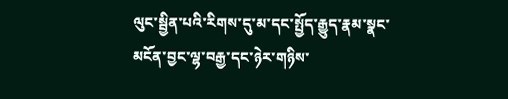ལུང་སྦྱིན་པའི་རིགས་དུ་མ་དང་སྤྱོད་རྒྱུད་རྣམ་སྣང་མངོན་བྱང་ལྷ་བརྒྱ་དང་ཉེར་གཉིས་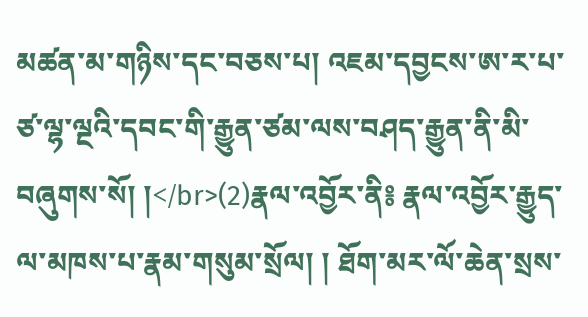མཚན་མ་གཉིས་དང་བཅས་པ། འཇམ་དབྱངས་ཨ་ར་པ་ཙ་ལྷ་ལྔའི་དབང་གི་རྒྱུན་ཙམ་ལས་བཤད་རྒྱུན་ནི་མི་བཞུགས་སོ། །</br>(2)རྣལ་འབྱོར་ནི༔ རྣལ་འབྱོར་རྒྱུད་ལ་མཁས་པ་རྣམ་གསུམ་སྲོལ། ། ཐོག་མར་ལོ་ཆེན་སྲས་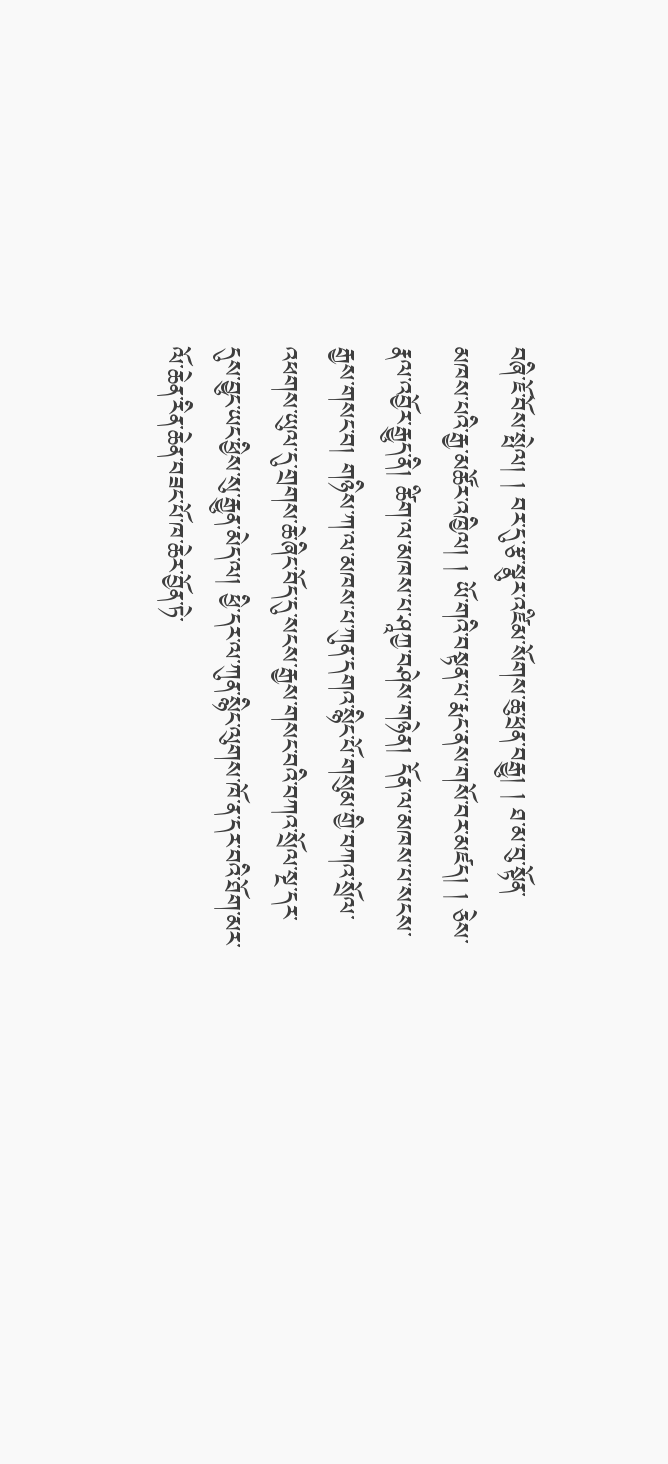བཞི་ཇོ་བོས་སྤེལ། ། བར་དུ་རྩ་སྣུར་འཛིམ་སོགས་ཆུ་ཕྲན་བརྒྱུ། ། ཐ་མ་བུ་སྟོན་མཁས་པའི་རྒྱ་མཚོར་འཁྱིལ། ། ཡོ་གའི་བསྟན་པ་རྨང་ནས་གསོ་བར་མཛད། ། ཅེས་རྣལ་འབྱོར་རྒྱུད་ནི། ཚིག་ལ་མཁས་པ་ཤཱཀྱ་བཤེས་གཉེན། དོན་ལ་མཁས་པ་སངས་རྒྱས་གསང་བ། གཉིས་ཀ་ལ་མཁས་པ་ཀུན་དགའ་སྙིང་པོ་གསུམ་གྱི་བཀའ་སྲོལ་འཕགས་ཡུལ་དུ་གྲགས་ཆེ་ཞིང་བོད་དུ་སངས་རྒྱས་གསང་བའི་བཀའ་སྲོལ་སྔ་དར་དུས་བྱུང་ཡང་ཕྱིས་སུ་རྒྱུན་མེད་ལ། ཕྱི་དར་ལ་ཀུན་སྙིང་ལུགས་ཁོ་ན་དར་བའི་ཐོག་མར་ལོ་ཆེན་རིན་ཆེན་བཟང་པོ་ཁ་ཆེར་བྱོན་ཏེ་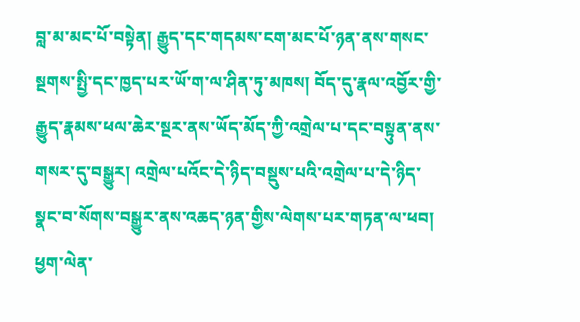བླ་མ་མང་པོ་བསྟེན། རྒྱུད་དང་གདམས་ངག་མང་པོ་ཉན་ནས་གསང་སྔགས་སྤྱི་དང་ཁྱད་པར་ཡོ་ག་ལ་ཤིན་ཏུ་མཁས། བོད་དུ་རྣལ་འབྱོར་གྱི་རྒྱུད་རྣམས་ཕལ་ཆེར་སྔར་ནས་ཡོད་མོད་ཀྱི་འགྲེལ་པ་དང་བསྟུན་ནས་གསར་དུ་བསྒྱུར། འགྲེལ་པའོང་དེ་ཉིད་བསྡུས་པའི་འགྲེལ་པ་དེ་ཉིད་སྣང་བ་སོགས་བསྒྱུར་ནས་འཆད་ཉན་གྱིས་ལེགས་པར་གཏན་ལ་ཕབ། ཕྱག་ལེན་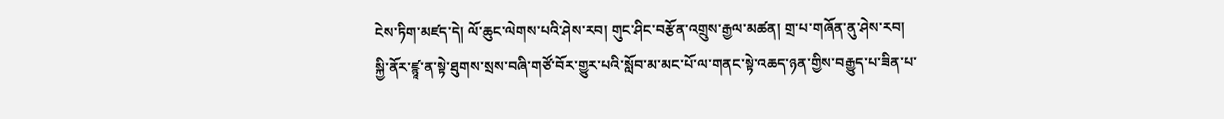ངེས་ཏིག་མཛད་དེ། ལོ་ཆུང་ལེགས་པའི་ཤེས་རབ། གུང་ཤིང་བརྩོན་འགྲུས་རྒྱལ་མཚན། གྲ་པ་གཞོན་ནུ་ཤེས་རབ། སྐྱི་ནོར་ཛྙཱ་ན་སྟེ་ཐུགས་སྲས་བཞི་གཙོ་བོར་གྱུར་པའི་སློབ་མ་མང་པོ་ལ་གནང་སྟེ་འཆད་ཉན་གྱིས་བརྒྱུད་པ་ཟིན་པ་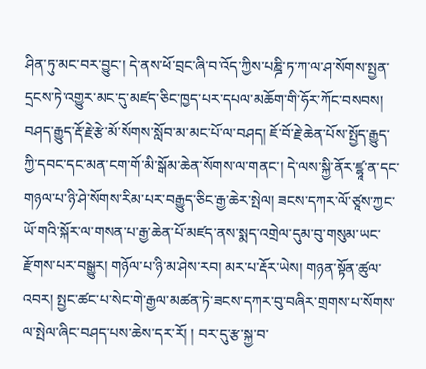ཤིན་ཏུ་མང་བར་བྱུང་། དེ་ནས་ཕོ་བྲང་ཞི་བ་འོད་ཀྱིས་པཎྜི་ཏ་ཀ་ལ་ཤ་སོགས་སྤྱན་དྲངས་ཏེ་འགྱུར་མང་དུ་མཛད་ཅིང་ཁྱད་པར་དཔལ་མཆོག་གི་ཧོར་ཀོང་བསབས། བཤད་རྒྱུད་རྡོ་རྗེ་རྩེ་མོ་སོགས་སློབ་མ་མང་པོ་ལ་བཤད། ཇོ་བོ་རྗེ་ཆེན་པོས་སྤྱོད་རྒྱུད་ཀྱི་དབང་དང་མན་ངག་གོ་མི་སྒོམ་ཆེན་སོགས་ལ་གནང་། དེ་ལས་སྐྱི་ནོར་ཛྷཱ་ན་དང་གཉལ་པ་ཉི་ཤེ་སོགས་རིམ་པར་བརྒྱུད་ཅིང་རྒྱ་ཆེར་སྤེལ། ཟངས་དཀར་ལོ་ཙཱས་ཀྱང་ཡོ་གའི་སྐོར་ལ་གསན་པ་རྒྱ་ཆེན་པོ་མཛད་ནས་སྨད་འགྲེལ་དུམ་བུ་གསུམ་ཡང་རྫོགས་པར་བསྒྱུར། གཉོལ་པ་ཉི་མ་ཤེས་རབ། མར་པ་རྡོར་ཡེས། གཉན་སྟོན་ཚུལ་འབར། སྤྱང་ཚང་པ་སེང་གེ་རྒྱལ་མཚན་ཏེ་ཟངས་དཀར་བུ་བཞིར་གྲགས་པ་སོགས་ལ་སྤེལ་ཞིང་བཤད་པས་ཆེས་དར་རོ། ། བར་དུ་རྩ་སྐྱ་བ་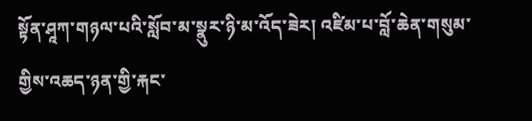སྟོན་ཤཱཀ་གཉལ་པའི་སློབ་མ་སྣུར་ཉི་མ་འོད་ཟེར། འཛིམ་པ་བློ་ཆེན་གསུམ་གྱིས་འཆད་ཉན་གྱི་རྐང་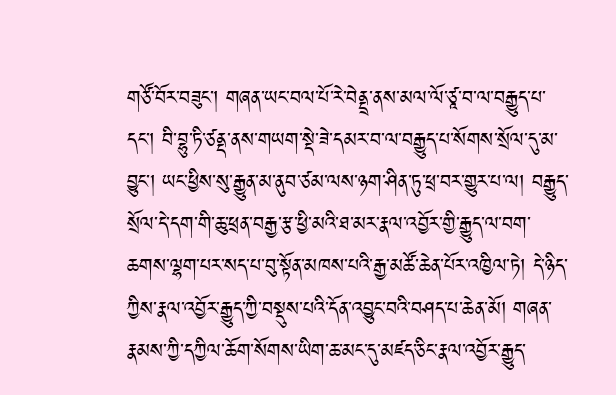གཙོ་བོར་བཟུང་། གཞན་ཡང་བལ་པོ་རེ་བེནྡྲ་ནས་མལ་ལོ་ཙཱ་བ་ལ་བརྒྱུད་པ་དང་། བི་བྷུ་ཏི་ཙནྡ་ནས་གཡག་སྡེ་ཟེ་དམར་བ་ལ་བརྒྱུད་པ་སོགས་སྲོལ་དུ་མ་བྱུང་། ཡང་ཕྱིས་སུ་རྒྱུན་མ་ནུབ་ཙམ་ལས་ཉག་ཤིན་ཏུ་ཕྲ་བར་གྱུར་པ་ལ། བརྒྱུད་སྲོལ་དེ་དག་གི་ཆུ་ཕྲན་བརྒྱ་རྩ་ཕྱི་མའི་ཐ་མར་རྣལ་འབྱོར་གྱི་རྒྱུད་ལ་བག་ཆགས་ལྷག་པར་སད་པ་བུ་སྟོན་མཁས་པའི་རྒྱ་མཚོ་ཆེན་པོར་འཁྱིལ་ཏེ། དེ་ཉིད་ཀྱིས་རྣལ་འབྱོར་རྒྱུད་ཀྱི་བསྡུས་པའི་དོན་འབྱུང་བའི་བཤད་པ་ཆེན་མོ། གཞན་རྣམས་ཀྱི་དཀྱིལ་ཆོག་སོགས་ཡིག་ཆ་མང་དུ་མཛད་ཅིང་རྣལ་འབྱོར་རྒྱུད་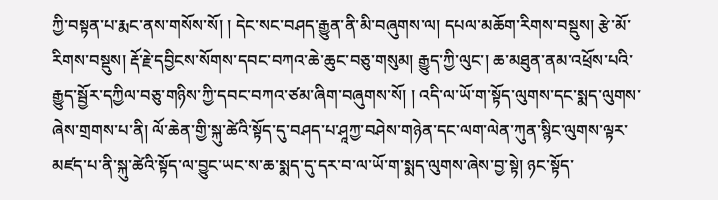ཀྱི་བསྟན་པ་རྨང་ནས་གསོས་སོ། ། དེང་སང་བཤད་རྒྱུན་ནི་མི་བཞུགས་ལ། དཔལ་མཆོག་རིགས་བསྡུས། རྩེ་མོ་རིགས་བསྡུས། རྡོ་རྗེ་དབྱིངས་སོགས་དབང་བཀའ་ཆེ་ཆུང་བཅུ་གསུམ། རྒྱུད་ཀྱི་ལུང་། ཆ་མཐུན་ནམ་འཕྲོས་པའི་རྒྱུད་སྦྱོར་དཀྱིལ་བཅུ་གཉིས་ཀྱི་དབང་བཀའ་ཙམ་ཞིག་བཞུགས་སོ། ། འདི་ལ་ཡོ་ག་སྟོད་ལུགས་དང་སྨད་ལུགས་ཞེས་གྲགས་པ་ནི། ལོ་ཆེན་གྱི་སྐུ་ཚེའི་སྟོད་དུ་བཤད་པ་ཤཱཀྱ་བཤེས་གཉེན་དང་ལག་ལེན་ཀུན་སྙིང་ལུགས་ལྟར་མཛད་པ་ནི་སྐུ་ཚེའི་སྟོད་ལ་བྱུང་ཡང་ས་ཆ་སྨད་དུ་དར་བ་ལ་ཡོ་ག་སྨད་ལུགས་ཞེས་བྱ་སྟེ། ཉང་སྟོད་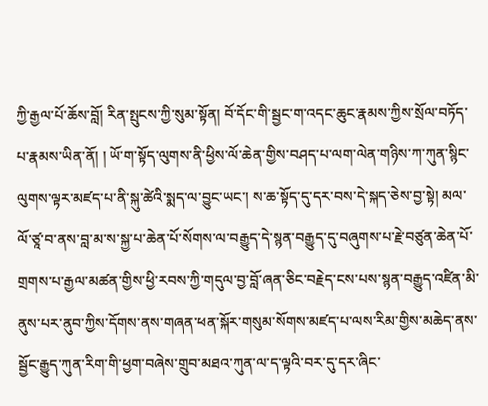ཀྱི་རྒྱལ་པོ་ཆོས་བློ། རིན་སྤུངས་ཀྱི་སུམ་སྟོན། བོ་དོང་གི་སྦྱང་ག་འདང་ཆུང་རྣམས་ཀྱིས་སྲོལ་བཏོད་པ་རྣམས་ཡིན་ནོ། ། ཡོ་ག་སྟོད་ལུགས་ནི་ཕྱིས་ལོ་ཆེན་གྱིས་བཤད་པ་ལག་ལེན་གཉིས་ཀ་ཀུན་སྙིང་ལུགས་ལྟར་མཛད་པ་ནི་སྐུ་ཚེའི་སྨད་ལ་བྱུང་ཡང་། ས་ཆ་སྟོད་དུ་དར་བས་དེ་སྐད་ཅེས་བྱ་སྟེ། མལ་ལོ་ཙཱ་བ་ནས་བླ་མ་ས་སྐྱ་པ་ཆེན་པོ་སོགས་ལ་བརྒྱུད་དེ་སྙན་བརྒྱུད་དུ་བཞུགས་པ་རྗེ་བཙུན་ཆེན་པོ་གྲགས་པ་རྒྱལ་མཚན་གྱིས་ཕྱི་རབས་ཀྱི་གདུལ་བྱ་བློ་ཞན་ཅིང་བརྗེད་ངས་པས་སྙན་བརྒྱུད་འཛིན་མི་ནུས་པར་ནུབ་ཀྱིས་དོགས་ནས་གཞན་ཕན་སྐོར་གསུམ་སོགས་མཛད་པ་ལས་རིམ་གྱིས་མཆེད་ནས་སྦྱོང་རྒྱུད་ཀུན་རིག་གི་ཕྱག་བཞེས་གྲུབ་མཐའ་ཀུན་ལ་ད་ལྟའི་བར་དུ་དར་ཞིང་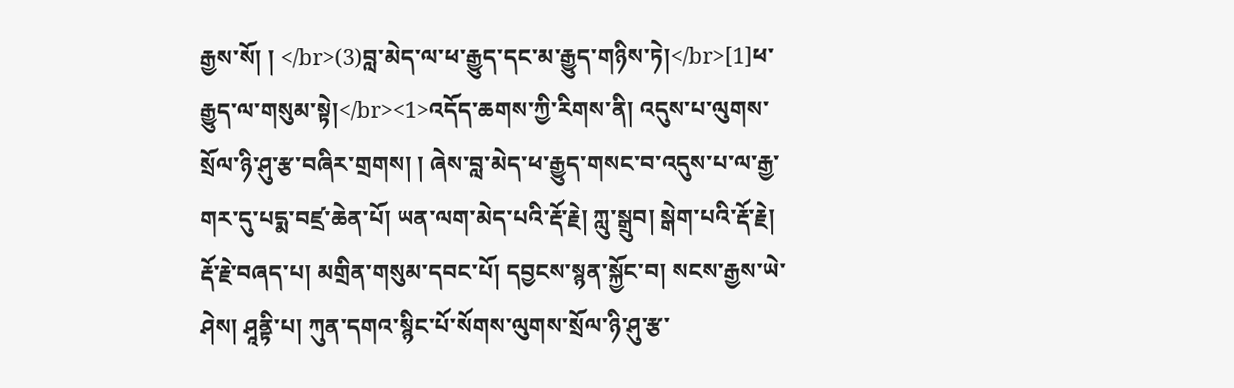རྒྱས་སོ། ། </br>(3)བླ་མེད་ལ་ཕ་རྒྱུད་དང་མ་རྒྱུད་གཉིས་ཏེ།</br>[1]ཕ་རྒྱུད་ལ་གསུམ་སྟེ།</br><1>འདོད་ཆགས་ཀྱི་རིགས་ནི། འདུས་པ་ལུགས་སྲོལ་ཉི་ཤུ་རྩ་བཞིར་གྲགས། ། ཞེས་བླ་མེད་ཕ་རྒྱུད་གསང་བ་འདུས་པ་ལ་རྒྱ་གར་དུ་པདྨ་བཛྲ་ཆེན་པོ། ཡན་ལག་མེད་པའི་རྡོ་རྗེ། ཀླུ་སྒྲུབ། སྒེག་པའི་རྡོ་རྗེ། རྡོ་རྗེ་བཞད་པ། མགྲིན་གསུམ་དབང་པོ། དབྱངས་སྙན་སྐྱོང་བ། སངས་རྒྱས་ཡེ་ཤེས། ཤཱནྟི་པ། ཀུན་དགའ་སྙིང་པོ་སོགས་ལུགས་སྲོལ་ཉི་ཤུ་རྩ་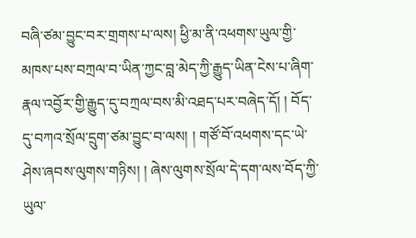བཞི་ཙམ་བྱུང་བར་གྲགས་པ་ལས། ཕྱི་མ་ནི་འཕགས་ཡུལ་གྱི་མཁས་པས་བཀྲལ་བ་ཡིན་ཀྱང་བླ་མེད་ཀྱི་རྒྱུད་ཡིན་ངེས་པ་ཞིག་རྣལ་འབྱོར་གྱི་རྒྱུད་དུ་བཀྲལ་བས་མི་འཐད་པར་བཞེད་དོ། ། བོད་དུ་བཀའ་སྲོལ་དྲུག་ཙམ་བྱུང་བ་ལས། ། གཙོ་བོ་འཕགས་དང་ཡེ་ཤེས་ཞབས་ལུགས་གཉིས། ། ཞེས་ལུགས་སྲོལ་དེ་དག་ལས་བོད་ཀྱི་ཡུལ་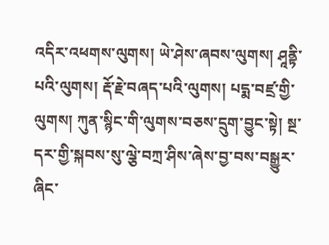འདིར་འཕགས་ལུགས། ཡེ་ཤེས་ཞབས་ལུགས། ཤཱནྟི་པའི་ལུགས། རྡོ་རྗེ་བཞད་པའི་ལུགས། པདྨ་བཛྲ་གྱི་ལུགས། ཀུན་སྙིང་གི་ལུགས་བཅས་དྲུག་བྱུང་སྟེ། སྔ་དར་གྱི་སྐབས་སུ་ལྕེ་བཀྲ་ཤིས་ཞེས་བྱ་བས་བསྒྱུར་ཞིང་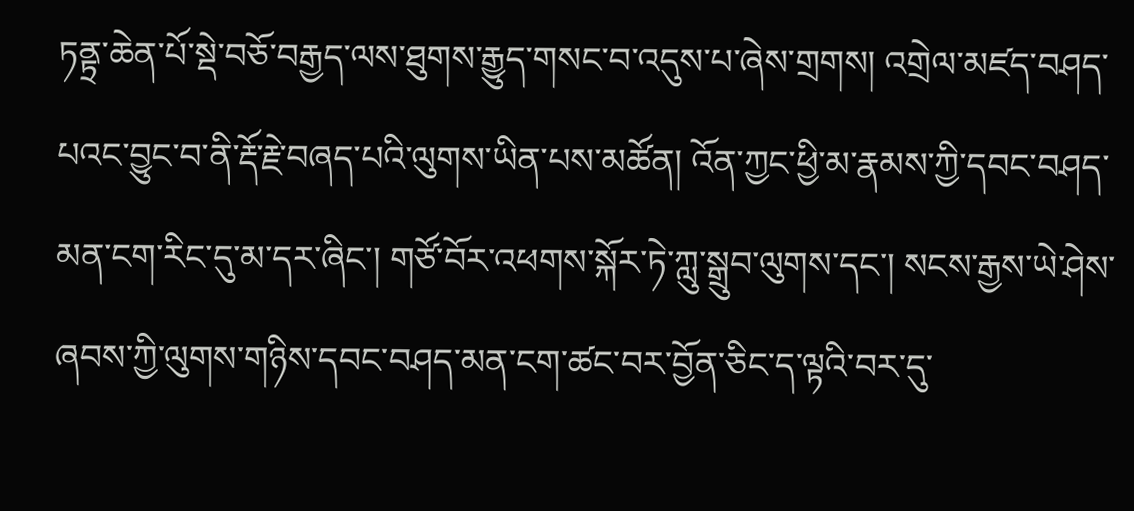ཏནྟྲ་ཆེན་པོ་སྡེ་བཅོ་བརྒྱད་ལས་ཐུགས་རྒྱུད་གསང་བ་འདུས་པ་ཞེས་གྲགས། འགྲེལ་མཛད་བཤད་པའང་བྱུང་བ་ནི་རྡོ་རྗེ་བཞད་པའི་ལུགས་ཡིན་པས་མཚོན། འོན་ཀྱང་ཕྱི་མ་རྣམས་ཀྱི་དབང་བཤད་མན་ངག་རིང་དུ་མ་དར་ཞིང་། གཙོ་བོར་འཕགས་སྐོར་ཏེ་ཀླུ་སྒྲུབ་ལུགས་དང་། སངས་རྒྱས་ཡེ་ཤེས་ཞབས་ཀྱི་ལུགས་གཉིས་དབང་བཤད་མན་ངག་ཚང་བར་བྱོན་ཅིང་ད་ལྟའི་བར་དུ་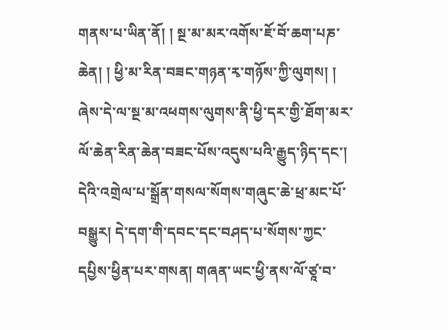གནས་པ་ཡིན་ནོ། ། སྔ་མ་མར་འགོས་ཇོ་བོ་ཆག་པཎ་ཆེན། ། ཕྱི་མ་རིན་བཟང་གཉན་རྭ་གཉོས་ཀྱི་ལུགས། ། ཞེས་དེ་ལ་སྔ་མ་འཕགས་ལུགས་ནི་ཕྱི་དར་གྱི་ཐོག་མར་ལོ་ཆེན་རིན་ཆེན་བཟང་པོས་འདུས་པའི་རྒྱུད་ཉིད་དང་། དེའི་འགྲེལ་པ་སྒྲོན་གསལ་སོགས་གཞུང་ཆེ་ཕྲ་མང་པོ་བསྒྱུར། དེ་དག་གི་དབང་དང་བཤད་པ་སོགས་ཀྱང་དཔྱིས་ཕྱིན་པར་གསན། གཞན་ཡང་ཕྱི་ནས་ལོ་ཙཱ་བ་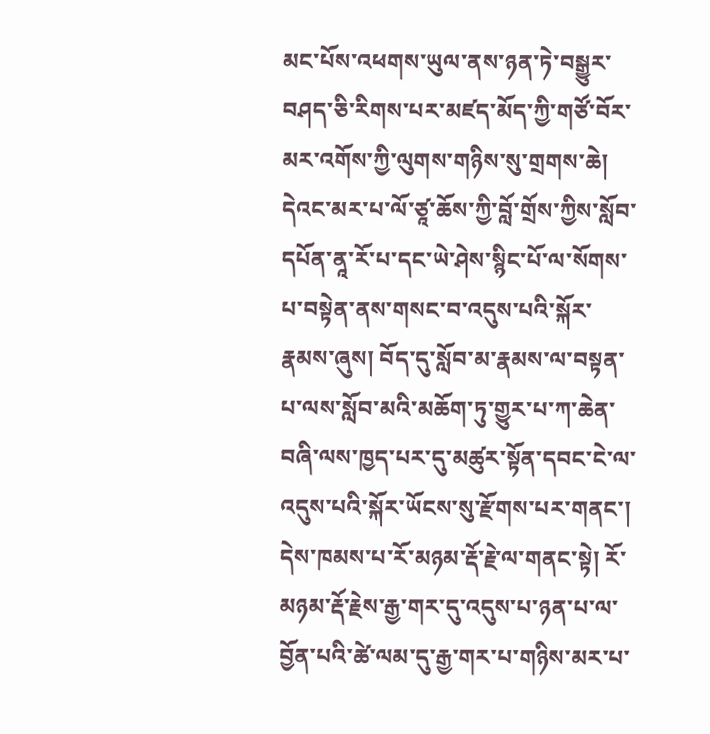མང་པོས་འཕགས་ཡུལ་ནས་ཉན་ཏེ་བསྒྱུར་བཤད་ཅི་རིགས་པར་མཛད་མོད་ཀྱི་གཙོ་བོར་མར་འགོས་ཀྱི་ལུགས་གཉིས་སུ་གྲགས་ཆེ། དེའང་མར་པ་ལོ་ཙཱ་ཆོས་ཀྱི་བློ་གྲོས་ཀྱིས་སློབ་དཔོན་ནཱ་རོ་པ་དང་ཡེ་ཤེས་སྙིང་པོ་ལ་སོགས་པ་བསྟེན་ནས་གསང་བ་འདུས་པའི་སྐོར་རྣམས་ཞུས། བོད་དུ་སློབ་མ་རྣམས་ལ་བསྟན་པ་ལས་སློབ་མའི་མཆོག་ཏུ་གྱུར་པ་ཀ་ཆེན་བཞི་ལས་ཁྱད་པར་དུ་མཚུར་སྟོན་དབང་ངེ་ལ་འདུས་པའི་སྐོར་ཡོངས་སུ་རྫོགས་པར་གནང་། དེས་ཁམས་པ་རོ་མཉམ་རྡོ་རྗེ་ལ་གནང་སྟེ། རོ་མཉམ་རྡོ་རྗེས་རྒྱ་གར་དུ་འདུས་པ་ཉན་པ་ལ་བྱོན་པའི་ཚེ་ལམ་དུ་རྒྱ་གར་པ་གཉིས་མར་པ་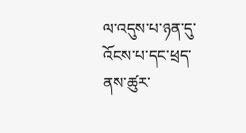ལ་འདུས་པ་ཉན་དུ་འོངས་པ་དང་ཕྲད་ནས་ཚུར་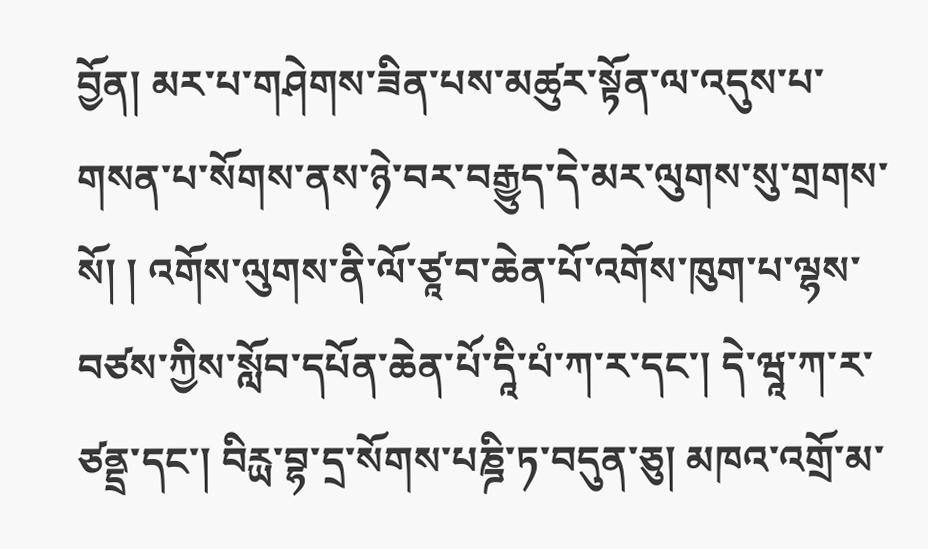བྱོན། མར་པ་གཤེགས་ཟིན་པས་མཚུར་སྟོན་ལ་འདུས་པ་གསན་པ་སོགས་ནས་ཉེ་བར་བརྒྱུད་དེ་མར་ལུགས་སུ་གྲགས་སོ། ། འགོས་ལུགས་ནི་ལོ་ཙཱ་བ་ཆེན་པོ་འགོས་ཁུག་པ་ལྷས་བཙས་ཀྱིས་སློབ་དཔོན་ཆེན་པོ་དཱི་པཾ་ཀ་ར་དང་། དེ་ཝཱ་ཀ་ར་ཙནྡྲ་དང་། བིརྻ་བྷ་དྲ་སོགས་པཎྜི་ཏ་བདུན་ཅུ། མཁའ་འགྲོ་མ་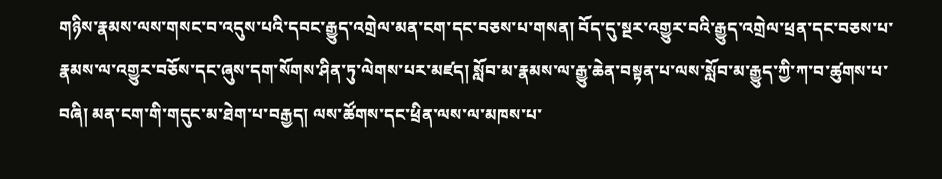གཉིས་རྣམས་ལས་གསང་བ་འདུས་པའི་དབང་རྒྱུད་འགྲེལ་མན་ངག་དང་བཅས་པ་གསན། བོད་དུ་སྔར་འགྱུར་བའི་རྒྱུད་འགྲེལ་ཕྲན་དང་བཅས་པ་རྣམས་ལ་འགྱུར་བཅོས་དང་ཞུས་དག་སོགས་ཤིན་ཏུ་ལེགས་པར་མཛད། སློབ་མ་རྣམས་ལ་རྒྱུ་ཆེན་བསྟན་པ་ལས་སློབ་མ་རྒྱུད་ཀྱི་ཀ་བ་ཚུགས་པ་བཞི། མན་ངག་གི་གདུང་མ་ཐེག་པ་བརྒྱད། ལས་ཚོགས་དང་ཕྲིན་ལས་ལ་མཁས་པ་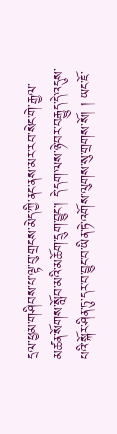དྲལ་ཕྱམ་གཤིབས་པ་ལྟ་བུ་གྲངས་མེད་ཀྱི་ནང་ནས་མར་རབ་སེང་གེ་རྒྱལ་མཚན་སོགས་སློབ་མའི་མཆོག་དྲུག་བྱུང་། དེ་དག་ལས་ཉེ་བར་བརྒྱུད་དེ་འདུས་པའི་སྐོར་ཤིན་ཏུ་དར་བ་བྱུང་བ་ཡིན་ཏེ་འགོས་ལུགས་སུ་གྲགས་སོ། ། ཡང་ཇོ་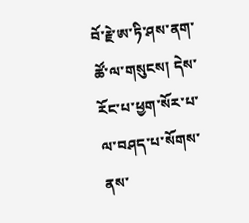བོ་རྗེ་ཨ་ཏི་ཤས་ནག་ཚོ་ལ་གསུངས། དེས་རོང་པ་ཕྱག་སོར་པ་ལ་བཤད་པ་སོགས་ནས་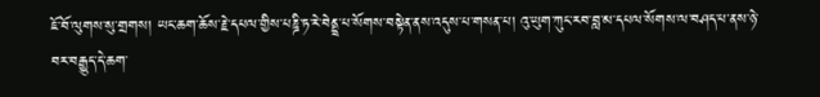ཇོ་བོ་ལུགས་སུ་གྲགས། ཡང་ཆག་ཆོས་རྗེ་དཔལ་གྱིས་པཎྜི་ཏ་རེ་བེནྡྲ་པ་སོགས་བསྟེན་ནས་འདུས་པ་གསན་པ། འུ་ཡུག་ཀུང་རབ་བླ་མ་དཔལ་སོགས་ལ་བཤད་པ་ནས་ཉེ་བར་བརྒྱུད་དེ་ཆག་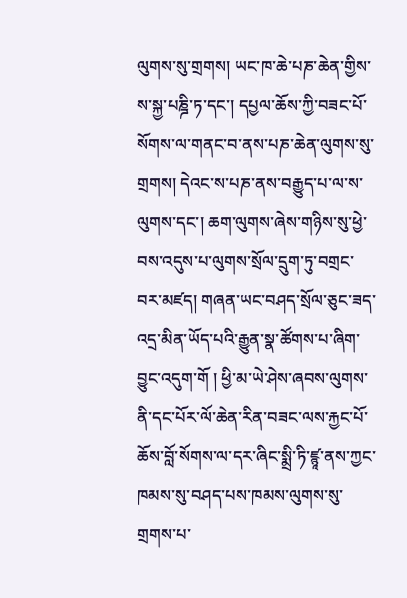ལུགས་སུ་གྲགས། ཡང་ཁ་ཆེ་པཎ་ཆེན་གྱིས་ས་སྐྱ་པཎྜི་ཏ་དང་། དཔྱལ་ཆོས་ཀྱི་བཟང་པོ་སོགས་ལ་གནང་བ་ནས་པཎ་ཆེན་ལུགས་སུ་གྲགས། དེའང་ས་པཎ་ནས་བརྒྱུད་པ་ལ་ས་ལུགས་དང་། ཆག་ལུགས་ཞེས་གཉིས་སུ་ཕྱེ་བས་འདུས་པ་ལུགས་སྲོལ་དྲུག་ཏུ་བགྲང་བར་མཛད། གཞན་ཡང་བཤད་སྲོལ་ཅུང་ཟད་འདྲ་མིན་ཡོད་པའི་རྒྱུན་སྣ་ཚོགས་པ་ཞིག་བྱུང་འདུག་གོ ། ཕྱི་མ་ཡེ་ཤེས་ཞབས་ལུགས་ནི་དང་པོར་ལོ་ཆེན་རིན་བཟང་ལས་རྐྱང་པོ་ཆོས་བློ་སོགས་ལ་དར་ཞིང་སྨྲི་ཏི་ཛྙཱ་ནས་ཀྱང་ཁམས་སུ་བཤད་པས་ཁམས་ལུགས་སུ་གྲགས་པ་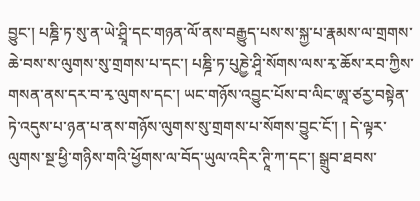བྱུང་། པཎྜི་ཏ་སུ་ན་ཡེ་ཤྲཱི་དང་གཉན་ལོ་ནས་བརྒྱུད་པས་ས་སྐྱ་པ་རྣམས་ལ་གྲགས་ཆེ་བས་ས་ལུགས་སུ་གྲགས་པ་དང་། པཎྜི་ཏ་པུཎྱེ་ཤཱི་སོགས་ལས་རྭ་ཆོས་རབ་ཀྱིས་གསན་ནས་དར་བ་རྭ་ལུགས་དང་། ཡང་གཉོས་འབྱུང་པོས་བ་ལིང་ཨཱ་ཙརྱ་བསྟེན་ཏེ་འདུས་པ་ཉན་པ་ནས་གཉོས་ལུགས་སུ་གྲགས་པ་སོགས་བྱུང་ངོ་། ། དེ་ལྟར་ལུགས་སྔ་ཕྱི་གཉིས་གའི་ཕྱོགས་ལ་བོད་ཡུལ་འདིར་ཊཱི་ཀ་དང་། སྒྲུབ་ཐབས་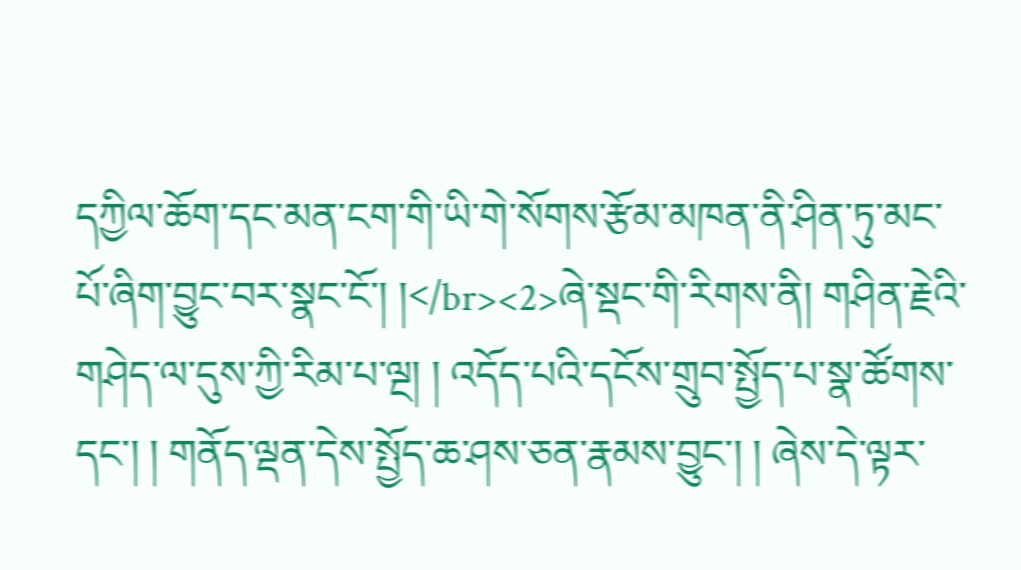དཀྱིལ་ཆོག་དང་མན་ངག་གི་ཡི་གེ་སོགས་རྩོམ་མཁན་ནི་ཤིན་ཏུ་མང་པོ་ཞིག་བྱུང་བར་སྣང་ངོ་། །</br><2>ཞེ་སྡང་གི་རིགས་ནི། གཤིན་རྗེའི་གཤེད་ལ་དུས་ཀྱི་རིམ་པ་ལྔ། ། འདོད་པའི་དངོས་གྲུབ་སྤྱོད་པ་སྣ་ཚོགས་དང་། ། གནོད་ལྡན་དེས་སྤྱོད་ཆ་ཤས་ཅན་རྣམས་བྱུང་། ། ཞེས་དེ་ལྟར་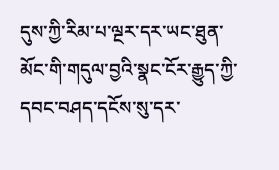དུས་ཀྱི་རིམ་པ་ལྔར་དར་ཡང་ཐུན་མོང་གི་གདུལ་བྱའི་སྣང་ངོར་རྒྱུད་ཀྱི་དབང་བཤད་དངོས་སུ་དར་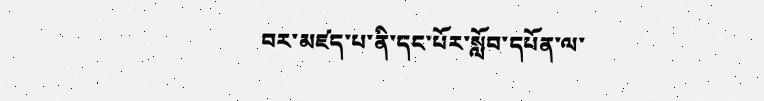བར་མཛད་པ་ནི་དང་པོར་སློབ་དཔོན་ལ་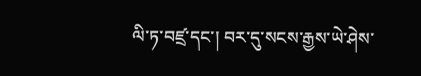ལི་ཏ་བཛྲ་དང་། བར་དུ་སངས་རྒྱས་ཡེ་ཤེས་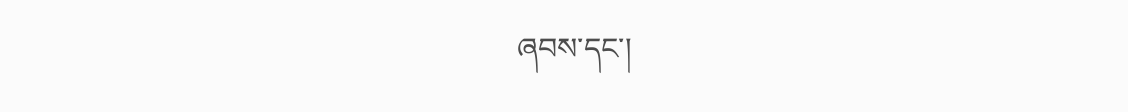ཞབས་དང་།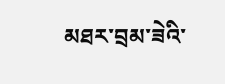མཐར་བྲམ་ཟེའི་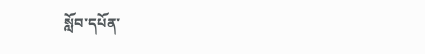སློབ་དཔོན་